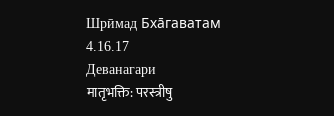Шрӣмад Бха̄гаватам 4.16.17
Деванагари
मातृभक्ति: परस्त्रीषु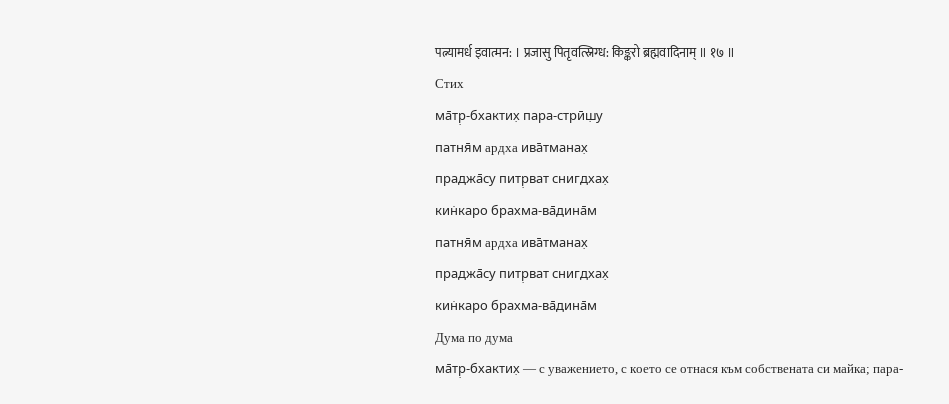पत्न्यामर्ध इवात्मन: । प्रजासु पितृवत्स्निग्ध: किङ्करो ब्रह्मवादिनाम् ॥ १७ ॥
Стих
ма̄тр̣-бхактих̣ пара-стрӣш̣у
патня̄м ардха ива̄тманах̣
праджа̄су питр̣ват снигдхах̣
кин̇каро брахма-ва̄дина̄м
патня̄м ардха ива̄тманах̣
праджа̄су питр̣ват снигдхах̣
кин̇каро брахма-ва̄дина̄м
Дума по дума
ма̄тр̣-бхактих̣ — с уважението, с което се отнася към собствената си майка; пара-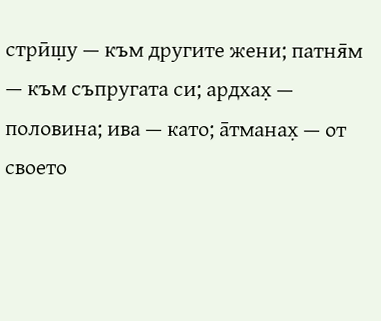стрӣш̣у — към другите жени; патня̄м — към съпругата си; ардхах̣ — половина; ива — като; а̄тманах̣ — от своето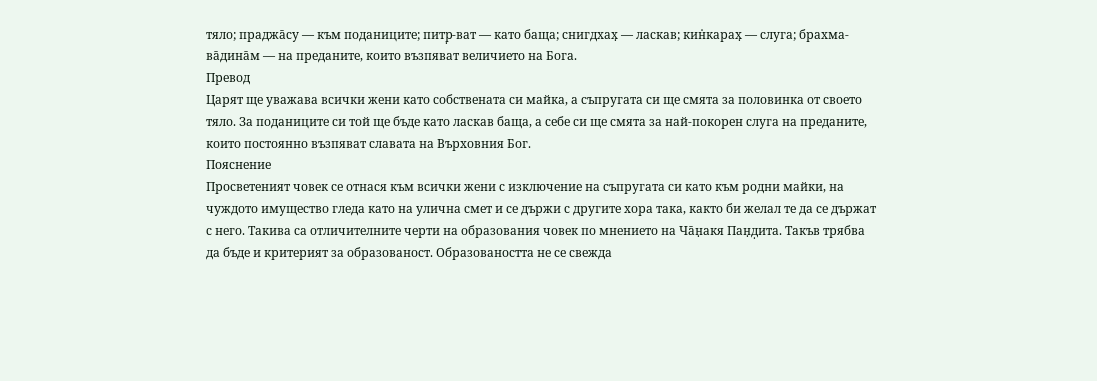тяло; праджа̄су — към поданиците; питр̣-ват — като баща; снигдхах̣ — ласкав; кин̇карах̣ — слуга; брахма-ва̄дина̄м — на преданите, които възпяват величието на Бога.
Превод
Царят ще уважава всички жени като собствената си майка, а съпругата си ще смята за половинка от своето тяло. За поданиците си той ще бъде като ласкав баща, а себе си ще смята за най-покорен слуга на преданите, които постоянно възпяват славата на Върховния Бог.
Пояснение
Просветеният човек се отнася към всички жени с изключение на съпругата си като към родни майки, на чуждото имущество гледа като на улична смет и се държи с другите хора така, както би желал те да се държат с него. Такива са отличителните черти на образования човек по мнението на Ча̄н̣акя Пан̣д̣ита. Такъв трябва да бъде и критерият за образованост. Образоваността не се свежда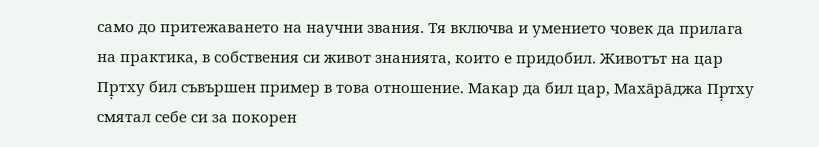само до притежаването на научни звания. Тя включва и умението човек да прилага на практика, в собствения си живот знанията, които е придобил. Животът на цар Пр̣тху бил съвършен пример в това отношение. Макар да бил цар, Маха̄ра̄джа Пр̣тху смятал себе си за покорен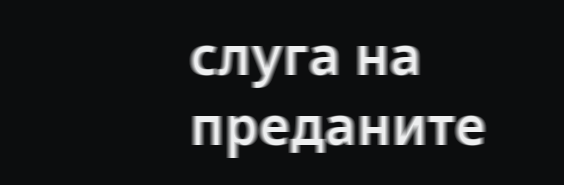слуга на преданите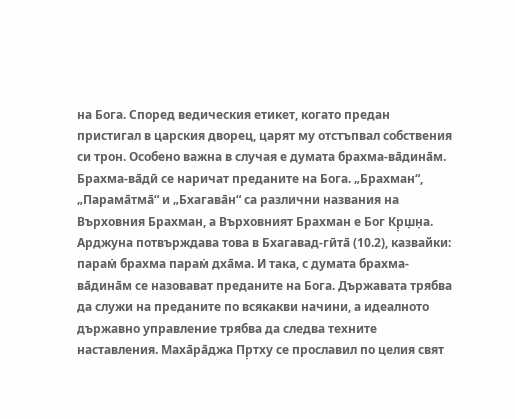на Бога. Според ведическия етикет, когато предан пристигал в царския дворец, царят му отстъпвал собствения си трон. Особено важна в случая е думата брахма-ва̄дина̄м. Брахма-ва̄дӣ се наричат преданите на Бога. „Брахман“, „Парама̄тма̄“ и „Бхагава̄н“ са различни названия на Върховния Брахман, а Върховният Брахман е Бог Кр̣ш̣н̣а. Арджуна потвърждава това в Бхагавад-гӣта̄ (10.2), казвайки: парам̇ брахма парам̇ дха̄ма. И така, с думата брахма-ва̄дина̄м се назовават преданите на Бога. Държавата трябва да служи на преданите по всякакви начини, а идеалното държавно управление трябва да следва техните наставления. Маха̄ра̄джа Пр̣тху се прославил по целия свят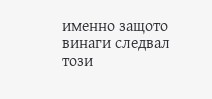именно защото винаги следвал този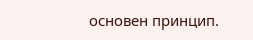основен принцип.